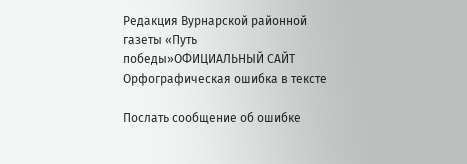Редакция Вурнарской районной газеты «Путь победы»ОФИЦИАЛЬНЫЙ САЙТ
Орфографическая ошибка в тексте

Послать сообщение об ошибке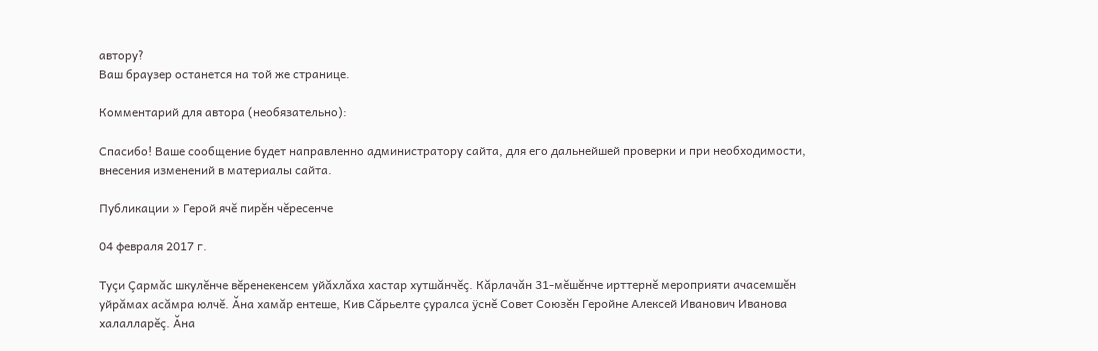автору?
Ваш браузер останется на той же странице.

Комментарий для автора (необязательно):

Спасибо! Ваше сообщение будет направленно администратору сайта, для его дальнейшей проверки и при необходимости, внесения изменений в материалы сайта.

Публикации » Герой ячĕ пирĕн чĕресенче

04 февраля 2017 г.

Туçи Çармăс шкулĕнче вĕренекенсем уйăхлăха хастар хутшăнчĕç. Кăрлачăн 31-мĕшĕнче ирттернĕ мероприяти ачасемшĕн уйрăмах асăмра юлчĕ. Ăна хамăр ентеше, Кив Сăрьелте çуралса ÿснĕ Совет Союзĕн Геройне Алексей Иванович Иванова халалларĕç. Ăна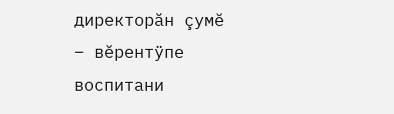директорăн çумĕ – вĕрентÿпе воспитани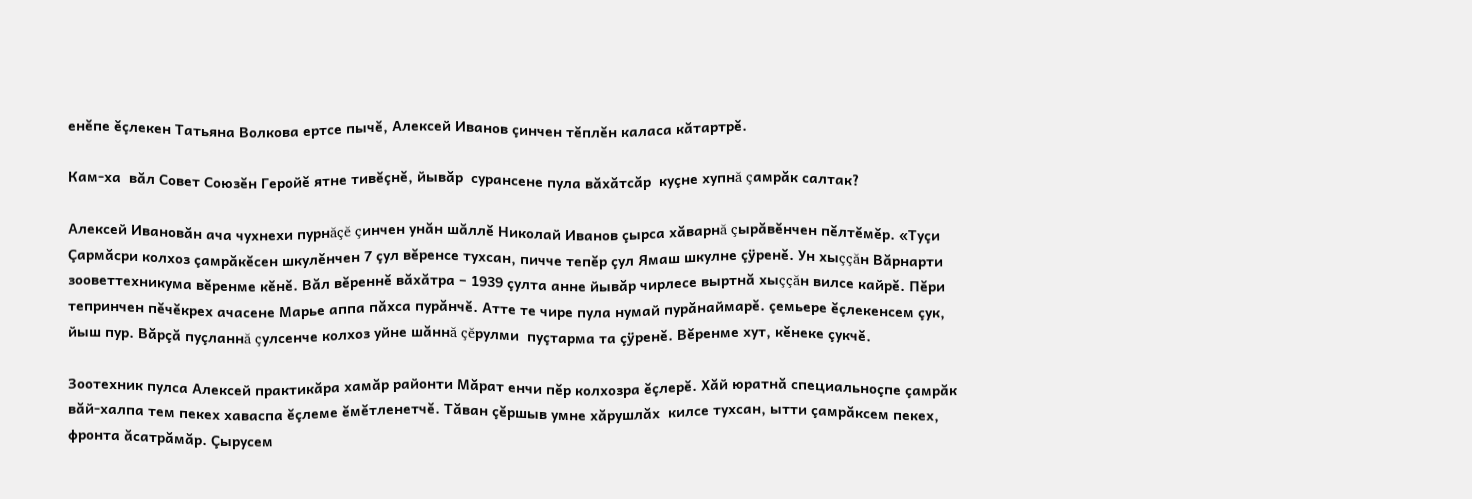енĕпе ĕçлекен Татьяна Волкова ертсе пычĕ, Алексей Иванов çинчен тĕплĕн каласа кăтартрĕ.

Кам-ха  вăл Совет Союзĕн Геройĕ ятне тивĕçнĕ, йывăр  сурансене пула вăхăтсăр  куçне хупнă çамрăк салтак?

Алексей Ивановăн ача чухнехи пурнăçĕ çинчен унăн шăллĕ Николай Иванов çырса хăварнă çырăвĕнчен пĕлтĕмĕр. «Туçи Çармăсри колхоз çамрăкĕсен шкулĕнчен 7 çул вĕренсе тухсан, пичче тепĕр çул Ямаш шкулне çÿренĕ. Ун хыççăн Вăрнарти зооветтехникума вĕренме кĕнĕ. Вăл вĕреннĕ вăхăтра – 1939 çулта анне йывăр чирлесе выртнă хыççăн вилсе кайрĕ. Пĕри тепринчен пĕчĕкрех ачасене Марье аппа пăхса пурăнчĕ. Атте те чире пула нумай пурăнаймарĕ. çемьере ĕçлекенсем çук, йыш пур. Вăрçă пуçланнă çулсенче колхоз уйне шăннă çĕрулми  пуçтарма та çÿренĕ. Вĕренме хут, кĕнеке çукчĕ.

Зоотехник пулса Алексей практикăра хамăр районти Мăрат енчи пĕр колхозра ĕçлерĕ. Хăй юратнă специальноçпе çамрăк вăй-халпа тем пекех хаваспа ĕçлеме ĕмĕтленетчĕ. Тăван çĕршыв умне хăрушлăх  килсе тухсан, ытти çамрăксем пекех, фронта ăсатрăмăр. Çырусем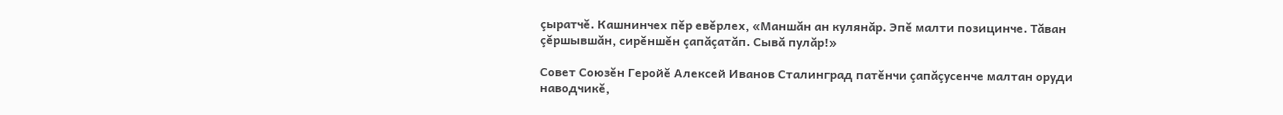çыратчĕ. Кашнинчех пĕр евĕрлех, «Маншăн ан кулянăр. Эпĕ малти позицинче. Тăван  çĕршывшăн, сирĕншĕн çапăçатăп. Сывă пулăр!»

Совет Союзĕн Геройĕ Алексей Иванов Сталинград патĕнчи çапăçусенче малтан оруди  наводчикĕ,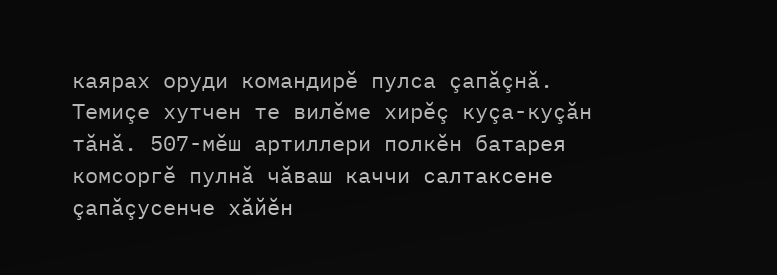каярах оруди командирĕ пулса çапăçнă. Темиçе хутчен те вилĕме хирĕç куçа-куçăн тăнă. 507-мĕш артиллери полкĕн батарея комсоргĕ пулнă чăваш каччи салтаксене çапăçусенче хăйĕн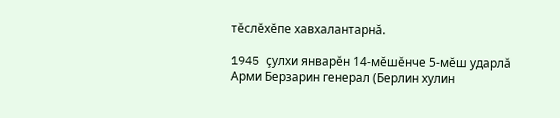тĕслĕхĕпе хавхалантарнă.

1945 çулхи январĕн 14-мĕшĕнче 5-мĕш ударлă Арми Берзарин генерал (Берлин хулин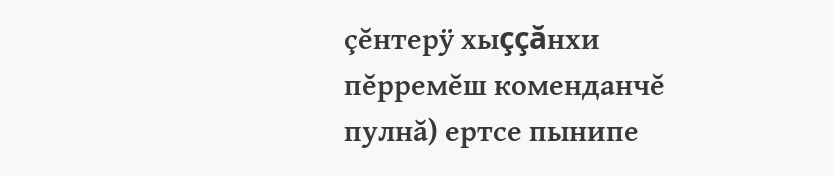çĕнтерÿ хыççăнхи пĕрремĕш коменданчĕ пулнă) ертсе пынипе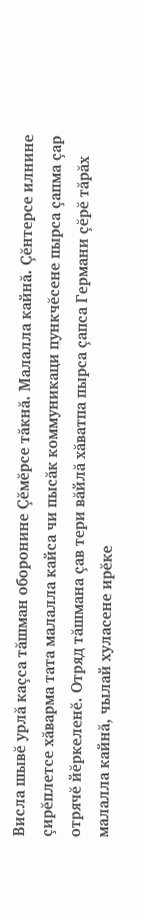Висла шывĕ урлă каçса тăшман оборонине Çĕмĕрсе тăкнă. Малалла кайнă. Çĕнтерсе илнине çирĕплетсе хăварма тата малалла кайса чи пысăк коммуникаци пункчĕсене пырса çапма çар отрячĕ йĕркеленĕ. Отряд тăшмана çав тери вăйлă хăватпа пырса çапса Германи çĕрĕ тăрăх малалла кайнă, чылай хуласене ирĕке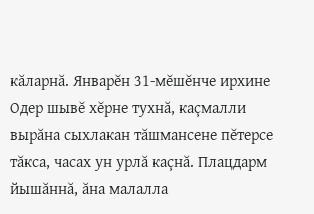кăларнă. Январĕн 31-мĕшĕнче ирхине Одер шывĕ хĕрне тухнă, каçмалли вырăна сыхлакан тăшмансене пĕтерсе тăкса, часах ун урлă каçнă. Плацдарм йышăннă, ăна малалла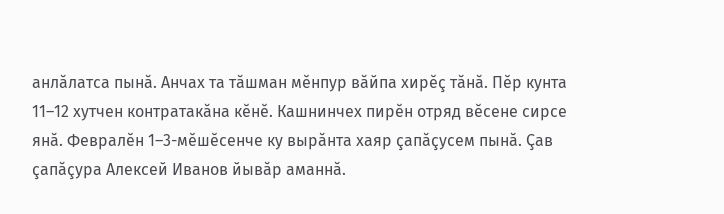анлăлатса пынă. Анчах та тăшман мĕнпур вăйпа хирĕç тăнă. Пĕр кунта 11–12 хутчен контратакăна кĕнĕ. Кашнинчех пирĕн отряд вĕсене сирсе янă. Февралĕн 1–3-мĕшĕсенче ку вырăнта хаяр çапăçусем пынă. Çав çапăçура Алексей Иванов йывăр аманнă.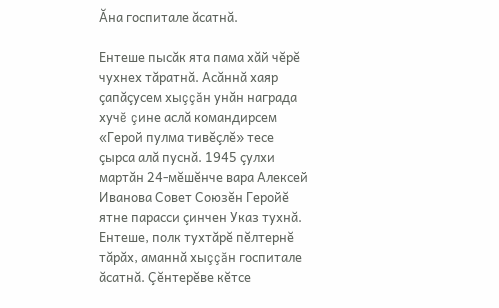Ăна госпитале ăсатнă.

Ентеше пысăк ята пама хăй чĕрĕ чухнех тăратнă. Асăннă хаяр çапăçусем хыççăн унăн награда хучĕ çине аслă командирсем «Герой пулма тивĕçлĕ» тесе çырса алă пуснă. 1945 çулхи мартăн 24-мĕшĕнче вара Алексей Иванова Совет Союзĕн Геройĕ ятне парасси çинчен Указ тухнă. Ентеше, полк тухтăрĕ пĕлтернĕ тăрăх, аманнă хыççăн госпитале ăсатнă. Çĕнтерĕве кĕтсе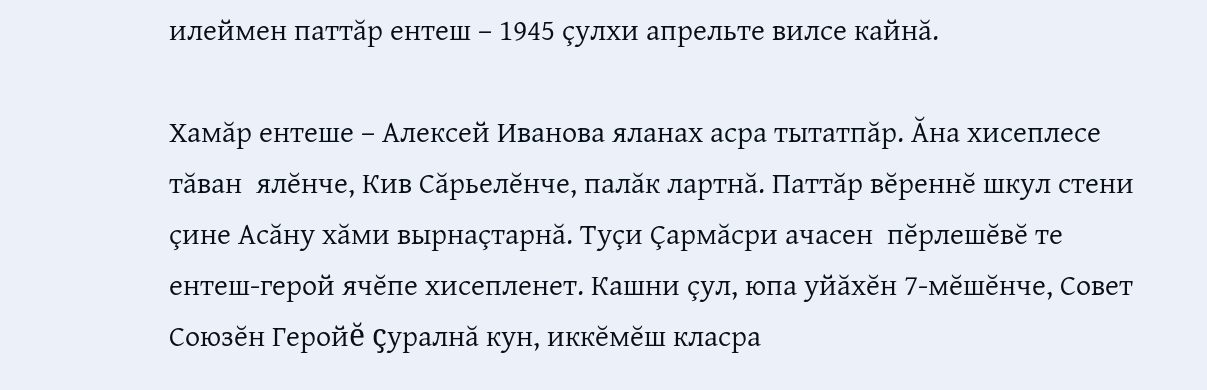илеймен паттăр ентеш – 1945 çулхи апрельте вилсе кайнă.

Хамăр ентеше – Алексей Иванова яланах асра тытатпăр. Ăна хисеплесе тăван  ялĕнче, Кив Сăрьелĕнче, палăк лартнă. Паттăр вĕреннĕ шкул стени çине Асăну хăми вырнаçтарнă. Туçи Çармăсри ачасен  пĕрлешĕвĕ те  ентеш-герой ячĕпе хисепленет. Кашни çул, юпа уйăхĕн 7-мĕшĕнче, Совет Союзĕн Геройĕ çуралнă кун, иккĕмĕш класра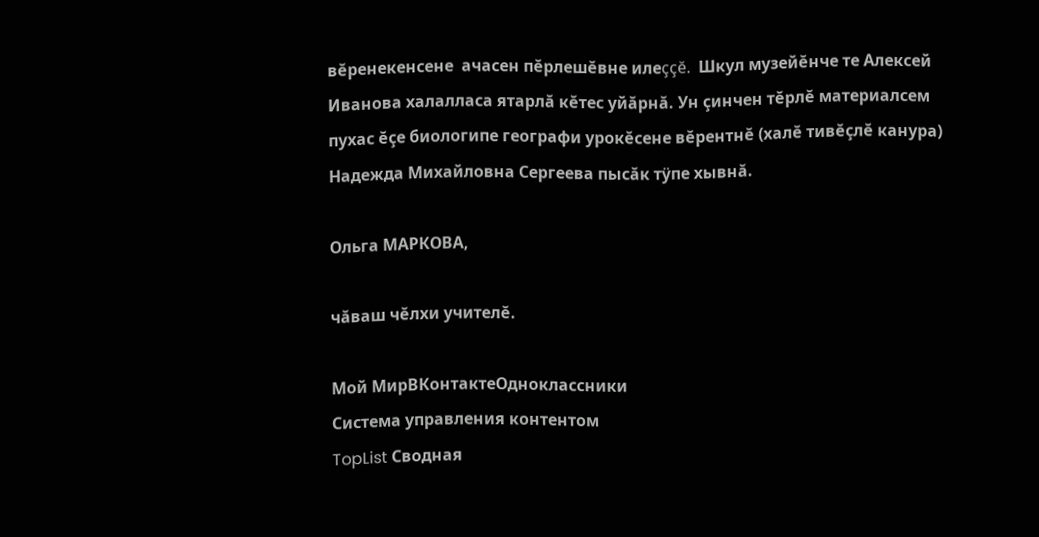вĕренекенсене  ачасен пĕрлешĕвне илеççĕ.  Шкул музейĕнче те Алексей Иванова халалласа ятарлă кĕтес уйăрнă. Ун çинчен тĕрлĕ материалсем пухас ĕçе биологипе географи урокĕсене вĕрентнĕ (халĕ тивĕçлĕ канура) Надежда Михайловна Сергеева пысăк тÿпе хывнă.

Ольга МАРКОВА,

чăваш чĕлхи учителĕ.

Мой МирВКонтактеОдноклассники
Система управления контентом
TopList Сводная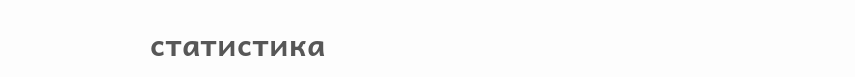статистика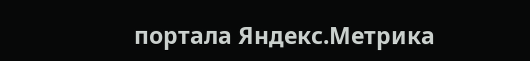портала Яндекс.Метрика